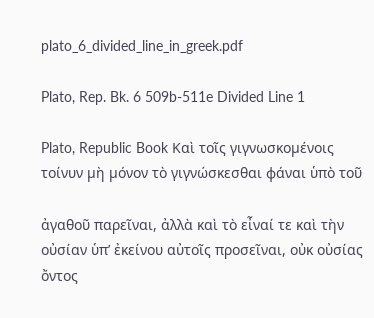plato_6_divided_line_in_greek.pdf

Plato, Rep. Bk. 6 509b-511e Divided Line 1

Plato, Republic Book Καὶ τοῖς γιγνωσκοµένοις τοίνυν µὴ µόνον τὸ γιγνώσκεσθαι φάναι ὑπὸ τοῦ

ἀγαθοῦ παρεῖναι, ἀλλὰ καὶ τὸ εἶναί τε καὶ τὴν οὐσίαν ὑπ’ ἐκείνου αὐτοῖς προσεῖναι, οὐκ οὐσίας ὄντος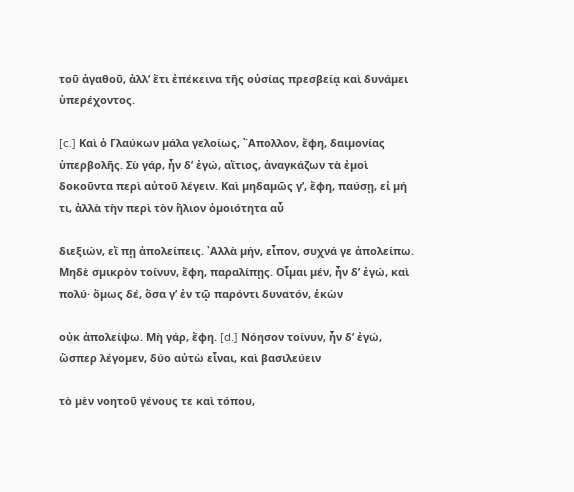τοῦ ἀγαθοῦ, ἀλλ’ ἔτι ἐπέκεινα τῆς οὐσίας πρεσβείᾳ καὶ δυνάµει ὑπερέχοντος.

[c.] Καὶ ὁ Γλαύκων µάλα γελοίως, ῎Απολλον, ἔφη, δαιµονίας ὑπερβολῆς. Σὺ γάρ, ἦν δ’ ἐγώ, αἴτιος, ἀναγκάζων τὰ ἐµοὶ δοκοῦντα περὶ αὐτοῦ λέγειν. Καὶ µηδαµῶς γ’, ἔφη, παύσῃ, εἰ µή τι, ἀλλὰ τὴν περὶ τὸν ἥλιον ὁµοιότητα αὖ

διεξιών, εἴ πῃ ἀπολείπεις. ᾿Αλλὰ µήν, εἶπον, συχνά γε ἀπολείπω. Μηδὲ σµικρὸν τοίνυν, ἔφη, παραλίπῃς. Οἶµαι µέν, ἦν δ’ ἐγώ, καὶ πολύ· ὅµως δέ, ὅσα γ’ ἐν τῷ παρόντι δυνατόν, ἑκὼν

οὐκ ἀπολείψω. Μὴ γάρ, ἔφη. [d.] Νόησον τοίνυν, ἦν δ’ ἐγώ, ὥσπερ λέγοµεν, δύο αὐτὼ εἶναι, καὶ βασιλεύειν

τὸ µὲν νοητοῦ γένους τε καὶ τόπου,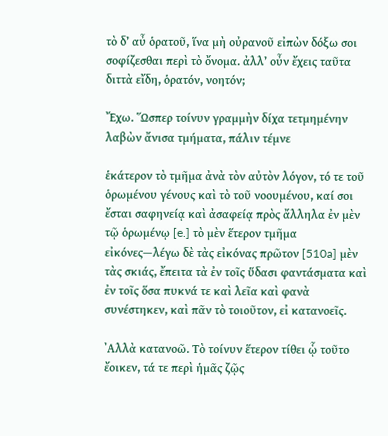τὸ δ’ αὖ ὁρατοῦ, ἵνα µὴ οὐρανοῦ εἰπὼν δόξω σοι σοφίζεσθαι περὶ τὸ ὄνοµα. ἀλλ’ οὖν ἔχεις ταῦτα διττὰ εἴδη, ὁρατόν, νοητόν;

῎Εχω. ῞Ωσπερ τοίνυν γραµµὴν δίχα τετµηµένην λαβὼν ἄνισα τµήµατα, πάλιν τέµνε

ἑκάτερον τὸ τµῆµα ἀνὰ τὸν αὐτὸν λόγον, τό τε τοῦ ὁρωµένου γένους καὶ τὸ τοῦ νοουµένου, καί σοι ἔσται σαφηνείᾳ καὶ ἀσαφείᾳ πρὸς ἄλληλα ἐν µὲν τῷ ὁρωµένῳ [e.] τὸ µὲν ἕτερον τµῆµα εἰκόνες—λέγω δὲ τὰς εἰκόνας πρῶτον [510a] µὲν τὰς σκιάς, ἔπειτα τὰ ἐν τοῖς ὕδασι φαντάσµατα καὶ ἐν τοῖς ὅσα πυκνά τε καὶ λεῖα καὶ φανὰ συνέστηκεν, καὶ πᾶν τὸ τοιοῦτον, εἰ κατανοεῖς.

᾿Αλλὰ κατανοῶ. Τὸ τοίνυν ἕτερον τίθει ᾧ τοῦτο ἔοικεν, τά τε περὶ ἡµᾶς ζῷς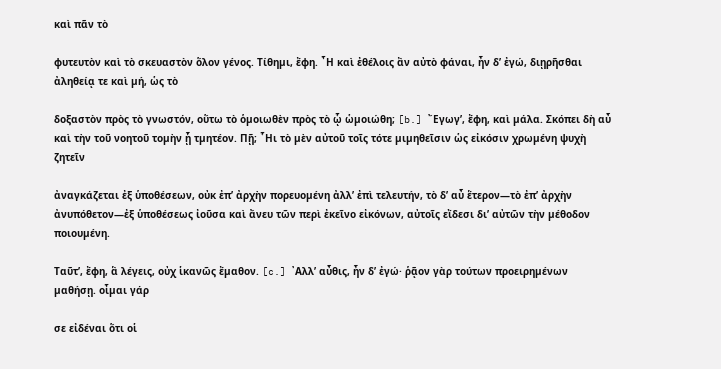καὶ πᾶν τὸ

φυτευτὸν καὶ τὸ σκευαστὸν ὅλον γένος. Τίθηµι, ἔφη. ῏Η καὶ ἐθέλοις ἂν αὐτὸ φάναι, ἦν δ’ ἐγώ, διῃρῆσθαι ἀληθείᾳ τε καὶ µή, ὡς τὸ

δοξαστὸν πρὸς τὸ γνωστόν, οὕτω τὸ ὁµοιωθὲν πρὸς τὸ ᾧ ὡµοιώθη; [b.] ῎Εγωγ’, ἔφη, καὶ µάλα. Σκόπει δὴ αὖ καὶ τὴν τοῦ νοητοῦ τοµὴν ᾗ τµητέον. Πῇ; ῟Ηι τὸ µὲν αὐτοῦ τοῖς τότε µιµηθεῖσιν ὡς εἰκόσιν χρωµένη ψυχὴ ζητεῖν

ἀναγκάζεται ἐξ ὑποθέσεων, οὐκ ἐπ’ ἀρχὴν πορευοµένη ἀλλ’ ἐπὶ τελευτήν, τὸ δ’ αὖ ἕτερον—τὸ ἐπ’ ἀρχὴν ἀνυπόθετον—ἐξ ὑποθέσεως ἰοῦσα καὶ ἄνευ τῶν περὶ ἐκεῖνο εἰκόνων, αὐτοῖς εἴδεσι δι’ αὐτῶν τὴν µέθοδον ποιουµένη.

Ταῦτ’, ἔφη, ἃ λέγεις, οὐχ ἱκανῶς ἔµαθον. [c.] ᾿Αλλ’ αὖθις, ἦν δ’ ἐγώ· ῥᾷον γὰρ τούτων προειρηµένων µαθήσῃ. οἶµαι γάρ

σε εἰδέναι ὅτι οἱ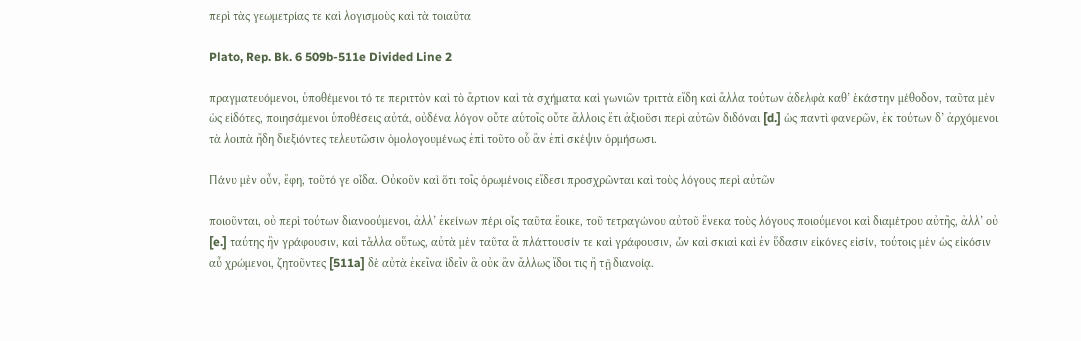περὶ τὰς γεωµετρίας τε καὶ λογισµοὺς καὶ τὰ τοιαῦτα

Plato, Rep. Bk. 6 509b-511e Divided Line 2

πραγµατευόµενοι, ὑποθέµενοι τό τε περιττὸν καὶ τὸ ἄρτιον καὶ τὰ σχήµατα καὶ γωνιῶν τριττὰ εἴδη καὶ ἄλλα τούτων ἀδελφὰ καθ’ ἑκάστην µέθοδον, ταῦτα µὲν ὡς εἰδότες, ποιησάµενοι ὑποθέσεις αὐτά, οὐδένα λόγον οὔτε αὑτοῖς οὔτε ἄλλοις ἔτι ἀξιοῦσι περὶ αὐτῶν διδόναι [d.] ὡς παντὶ φανερῶν, ἐκ τούτων δ’ ἀρχόµενοι τὰ λοιπὰ ἤδη διεξιόντες τελευτῶσιν ὁµολογουµένως ἐπὶ τοῦτο οὗ ἂν ἐπὶ σκέψιν ὁρµήσωσι.

Πάνυ µὲν οὖν, ἔφη, τοῦτό γε οἶδα. Οὐκοῦν καὶ ὅτι τοῖς ὁρωµένοις εἴδεσι προσχρῶνται καὶ τοὺς λόγους περὶ αὐτῶν

ποιοῦνται, οὐ περὶ τούτων διανοούµενοι, ἀλλ’ ἐκείνων πέρι οἷς ταῦτα ἔοικε, τοῦ τετραγώνου αὐτοῦ ἕνεκα τοὺς λόγους ποιούµενοι καὶ διαµέτρου αὐτῆς, ἀλλ’ οὐ [e.] ταύτης ἣν γράφουσιν, καὶ τἆλλα οὕτως, αὐτὰ µὲν ταῦτα ἃ πλάττουσίν τε καὶ γράφουσιν, ὧν καὶ σκιαὶ καὶ ἐν ὕδασιν εἰκόνες εἰσίν, τούτοις µὲν ὡς εἰκόσιν αὖ χρώµενοι, ζητοῦντες [511a] δὲ αὐτὰ ἐκεῖνα ἰδεῖν ἃ οὐκ ἂν ἄλλως ἴδοι τις ἢ τῇ διανοίᾳ.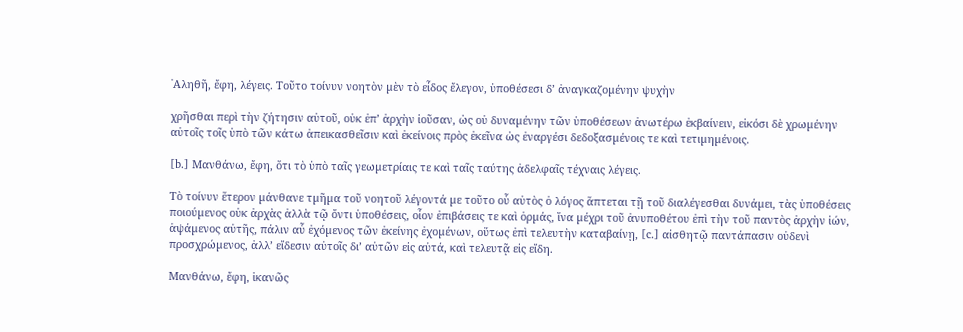᾿Αληθῆ, ἔφη, λέγεις. Τοῦτο τοίνυν νοητὸν µὲν τὸ εἶδος ἔλεγον, ὑποθέσεσι δ’ ἀναγκαζοµένην ψυχὴν

χρῆσθαι περὶ τὴν ζήτησιν αὐτοῦ, οὐκ ἐπ’ ἀρχὴν ἰοῦσαν, ὡς οὐ δυναµένην τῶν ὑποθέσεων ἀνωτέρω ἐκβαίνειν, εἰκόσι δὲ χρωµένην αὐτοῖς τοῖς ὑπὸ τῶν κάτω ἀπεικασθεῖσιν καὶ ἐκείνοις πρὸς ἐκεῖνα ὡς ἐναργέσι δεδοξασµένοις τε καὶ τετιµηµένοις.

[b.] Μανθάνω, ἔφη, ὅτι τὸ ὑπὸ ταῖς γεωµετρίαις τε καὶ ταῖς ταύτης ἀδελφαῖς τέχναις λέγεις.

Τὸ τοίνυν ἕτερον µάνθανε τµῆµα τοῦ νοητοῦ λέγοντά µε τοῦτο οὗ αὐτὸς ὁ λόγος ἅπτεται τῇ τοῦ διαλέγεσθαι δυνάµει, τὰς ὑποθέσεις ποιούµενος οὐκ ἀρχὰς ἀλλὰ τῷ ὄντι ὑποθέσεις, οἷον ἐπιβάσεις τε καὶ ὁρµάς, ἵνα µέχρι τοῦ ἀνυποθέτου ἐπὶ τὴν τοῦ παντὸς ἀρχὴν ἰών, ἁψάµενος αὐτῆς, πάλιν αὖ ἐχόµενος τῶν ἐκείνης ἐχοµένων, οὕτως ἐπὶ τελευτὴν καταβαίνῃ, [c.] αἰσθητῷ παντάπασιν οὐδενὶ προσχρώµενος, ἀλλ’ εἴδεσιν αὐτοῖς δι’ αὐτῶν εἰς αὐτά, καὶ τελευτᾷ εἰς εἴδη.

Μανθάνω, ἔφη, ἱκανῶς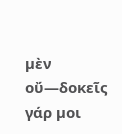µὲν οὔ—δοκεῖς γάρ µοι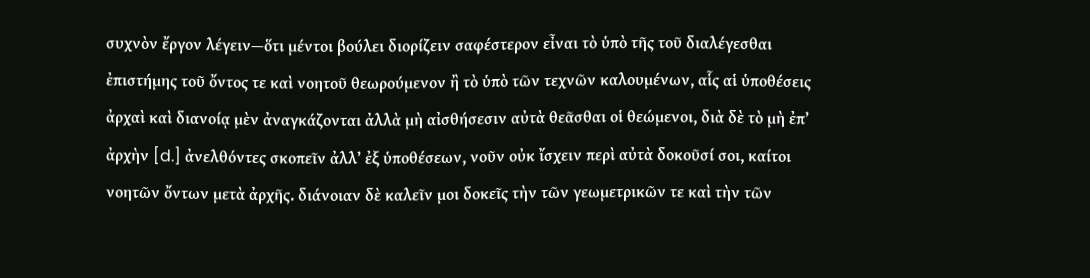συχνὸν ἔργον λέγειν—ὅτι µέντοι βούλει διορίζειν σαφέστερον εἶναι τὸ ὑπὸ τῆς τοῦ διαλέγεσθαι ἐπιστήµης τοῦ ὄντος τε καὶ νοητοῦ θεωρούµενον ἢ τὸ ὑπὸ τῶν τεχνῶν καλουµένων, αἷς αἱ ὑποθέσεις ἀρχαὶ καὶ διανοίᾳ µὲν ἀναγκάζονται ἀλλὰ µὴ αἰσθήσεσιν αὐτὰ θεᾶσθαι οἱ θεώµενοι, διὰ δὲ τὸ µὴ ἐπ’ ἀρχὴν [d.] ἀνελθόντες σκοπεῖν ἀλλ’ ἐξ ὑποθέσεων, νοῦν οὐκ ἴσχειν περὶ αὐτὰ δοκοῦσί σοι, καίτοι νοητῶν ὄντων µετὰ ἀρχῆς. διάνοιαν δὲ καλεῖν µοι δοκεῖς τὴν τῶν γεωµετρικῶν τε καὶ τὴν τῶν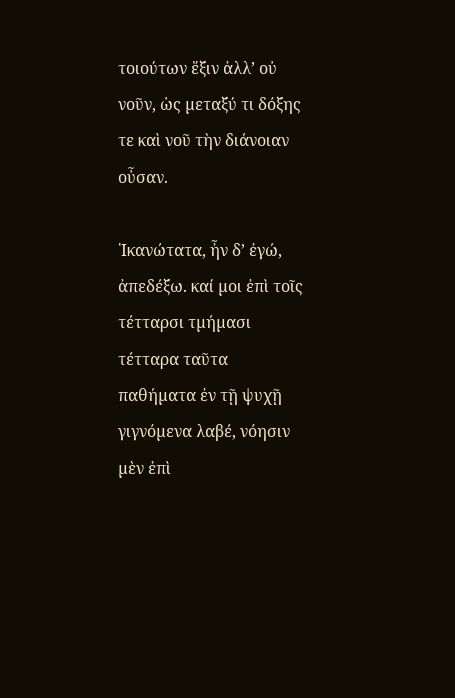τοιούτων ἕξιν ἀλλ’ οὐ νοῦν, ὡς µεταξύ τι δόξης τε καὶ νοῦ τὴν διάνοιαν οὖσαν.

῾Ικανώτατα, ἦν δ’ ἐγώ, ἀπεδέξω. καί µοι ἐπὶ τοῖς τέτταρσι τµήµασι τέτταρα ταῦτα παθήµατα ἐν τῇ ψυχῇ γιγνόµενα λαβέ, νόησιν µὲν ἐπὶ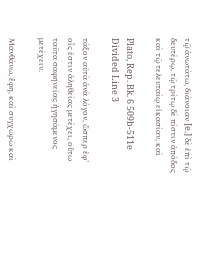τῷ ἀνωτάτω, διάνοιαν [e.] δὲ ἐπὶ τῷ δευτέρῳ, τῷ τρίτῳ δὲ πίστιν ἀπόδος καὶ τῷ τελευταίῳ εἰκασίαν, καὶ

Plato, Rep. Bk. 6 509b-511e Divided Line 3

τάξον αὐτὰ ἀνὰ λόγον, ὥσπερ ἐφ’ οἷς ἐστιν ἀληθείας µετέχει, οὕτω ταῦτα σαφηνείας ἡγησάµενος µετέχειν.

Μανθάνω, ἔφη, καὶ συγχωρῶ καὶ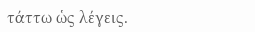τάττω ὡς λέγεις.